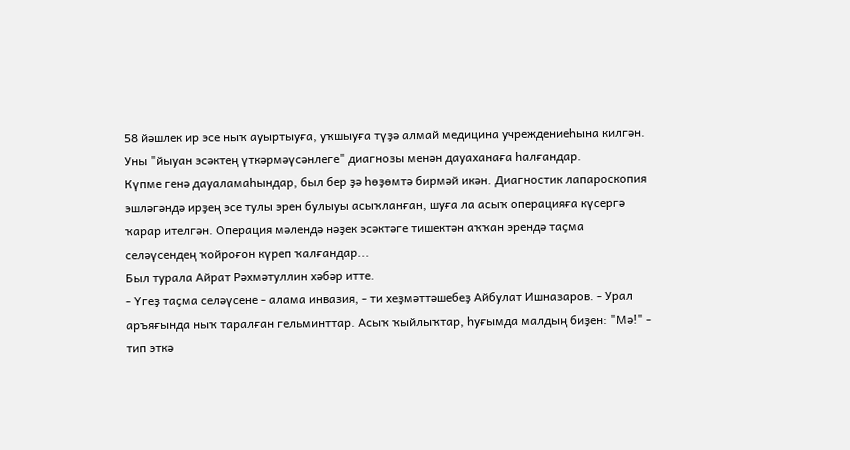58 йәшлек ир эсе ныҡ ауыртыуға, уҡшыуға түҙә алмай медицина учреждениеһына килгән. Уны "йыуан эсәктең үткәрмәүсәнлеге" диагнозы менән дауаханаға һалғандар.
Күпме генә дауаламаһындар, был бер ҙә һөҙөмтә бирмәй икән. Диагностик лапароскопия эшләгәндә ирҙең эсе тулы эрен булыуы асыҡланған, шуға ла асыҡ операцияға күсергә ҡарар ителгән. Операция мәлендә нәҙек эсәктәге тишектән аҡҡан эрендә таҫма селәүсендең ҡойроғон күреп ҡалғандар...
Был турала Айрат Рәхмәтуллин хәбәр итте.
- Үгеҙ таҫма селәүсене - алама инвазия, - ти хеҙмәттәшебеҙ Айбулат Ишназаров. - Урал аръяғында ныҡ таралған гельминттар. Асыҡ ҡыйлыҡтар, һуғымда малдың биҙен: "Мә!" - тип эткә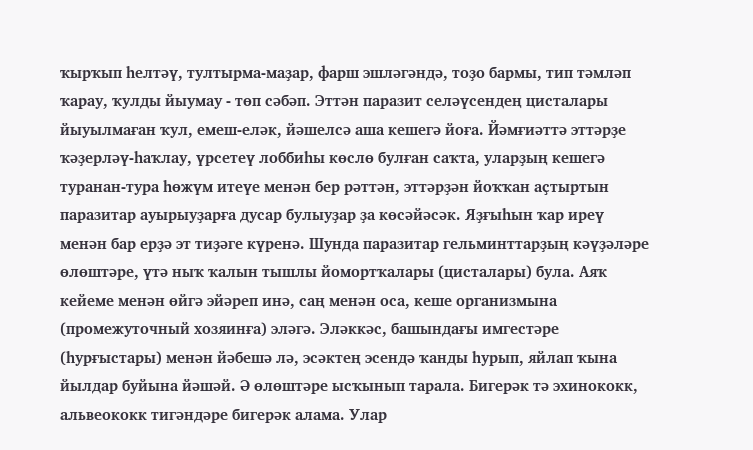ҡырҡып һелтәү, тултырма-маҙар, фарш эшләгәндә, тоҙо бармы, тип тәмләп ҡарау, ҡулды йыумау - төп сәбәп. Эттән паразит селәүсендең цисталары йыуылмаған ҡул, емеш-еләк, йәшелсә аша кешегә йоға. Йәмғиәттә эттәрҙе ҡәҙерләү-һаҡлау, үрсетеү лоббиһы көслө булған саҡта, уларҙың кешегә туранан-тура һөжүм итеүе менән бер рәттән, эттәрҙән йоҡҡан аҫтыртын паразитар ауырыуҙарға дусар булыуҙар ҙа көсәйәсәк. Яҙғыһын ҡар иреү менән бар ерҙә эт тиҙәге күренә. Шунда паразитар гельминттарҙың кәүҙәләре өлөштәре, үтә ныҡ ҡалын тышлы йомортҡалары (цисталары) була. Аяҡ кейеме менән өйгә эйәреп инә, саң менән оса, кеше организмына (промежуточный хозяинға) эләгә. Эләккәс, башындағы имгестәре (һурғыстары) менән йәбешә лә, эсәктең эсендә ҡанды һурып, яйлап ҡына йылдар буйына йәшәй. Ә өлөштәре ысҡынып тарала. Бигерәк тә эхинококк, альвеококк тигәндәре бигерәк алама. Улар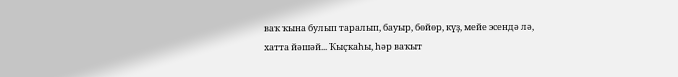ваҡ ҡына булып таралып, бауыр, бөйөр, күҙ, мейе эсендә лә, хатта йәшәй... Ҡыҫҡаһы, һәр ваҡыт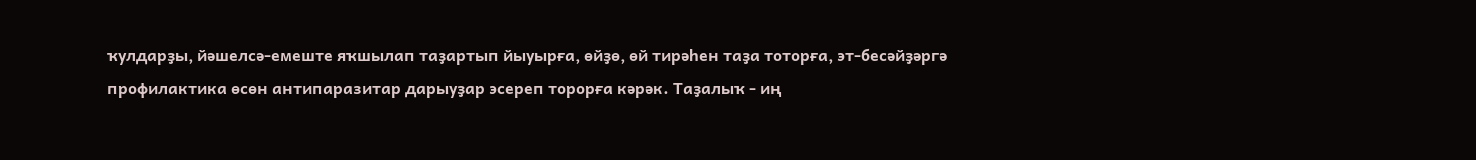ҡулдарҙы, йәшелсә-емеште яҡшылап таҙартып йыуырға, өйҙө, өй тирәһен таҙа тоторға, эт-бесәйҙәргә профилактика өсөн антипаразитар дарыуҙар эсереп торорға кәрәк. Таҙалыҡ - иң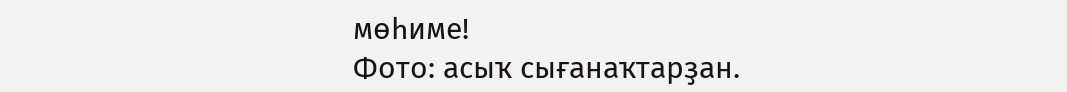мөһиме!
Фото: асыҡ сығанаҡтарҙан.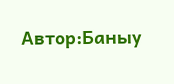Автор:Баныу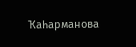Ҡаһарманова